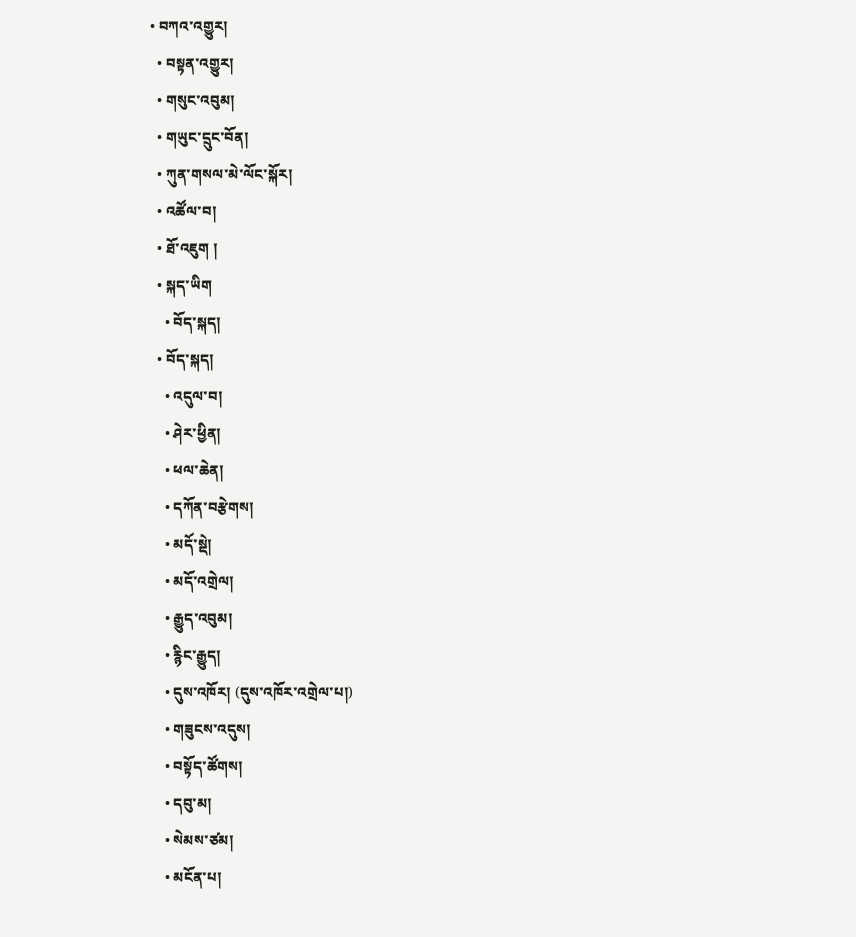• བཀའ་འགྱུར།
  • བསྟན་འགྱུར།
  • གསུང་འབུམ།
  • གཡུང་དྲུང་བོན།
  • ཀུན་གསལ་མེ་ལོང་སྐོར།
  • འཚོལ་བ།
  • ཐོ་འཇུག །
  • སྐད་ཡིག
    • བོད་སྐད།
  • བོད་སྐད།
    • འདུལ་བ།
    • ཤེར་ཕྱིན།
    • ཕལ་ཆེན།
    • དཀོན་བརྩེགས།
    • མདོ་སྡེ།
    • མདོ་འགྲེལ།
    • རྒྱུད་འབུམ།
    • རྙིང་རྒྱུད།
    • དུས་འཁོར། (དུས་འཁོར་འགྲེལ་པ།)
    • གཟུངས་འདུས།
    • བསྟོད་ཚོགས།
    • དབུ་མ།
    • སེམས་ཙམ།
    • མངོན་པ།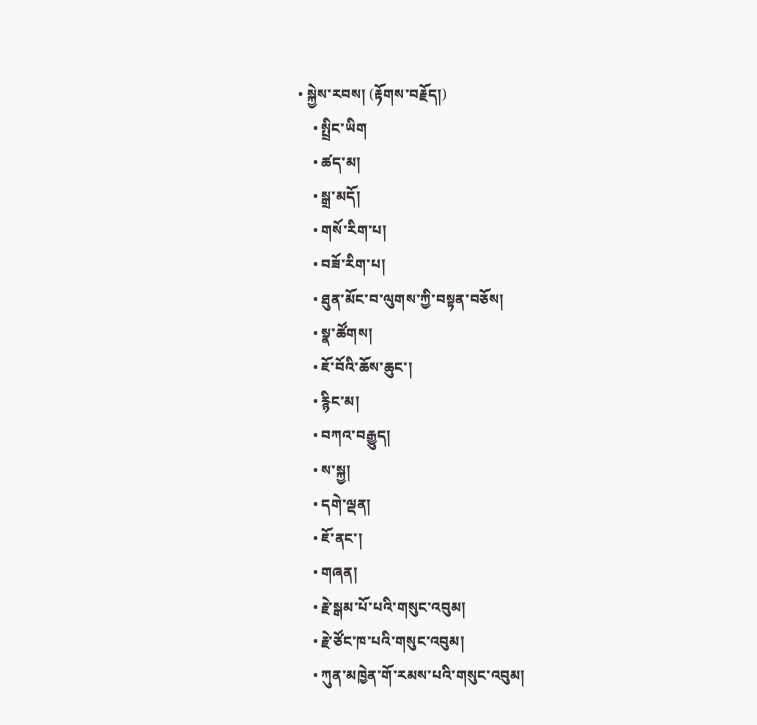• སྐྱེས་རབས། (རྟོགས་བརྗོད།)
    • སྤྲིང་ཡིག
    • ཚད་མ།
    • སྒྲ་མདོ།
    • གསོ་རིག་པ།
    • བཟོ་རིག་པ།
    • ཐུན་མོང་བ་ལུགས་ཀྱི་བསྟན་བཅོས།
    • སྣ་ཚོགས།
    • ཇོ་བོའི་ཆོས་ཆུང་།
    • རྙིང་མ།
    • བཀའ་བརྒྱུད།
    • ས་སྐྱ།
    • དགེ་ལྡན།
    • ཇོ་ནང་།
    • གཞན།
    • རྗེ་སྒམ་པོ་པའི་གསུང་འབུམ།
    • རྗེ་ཙོང་ཁ་པའི་གསུང་འབུམ།
    • ཀུན་མཁྱེན་གོ་རམས་པའི་གསུང་འབུམ།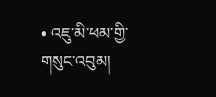• འཇུ་མི་ཕམ་གྱི་གསུང་འབུམ།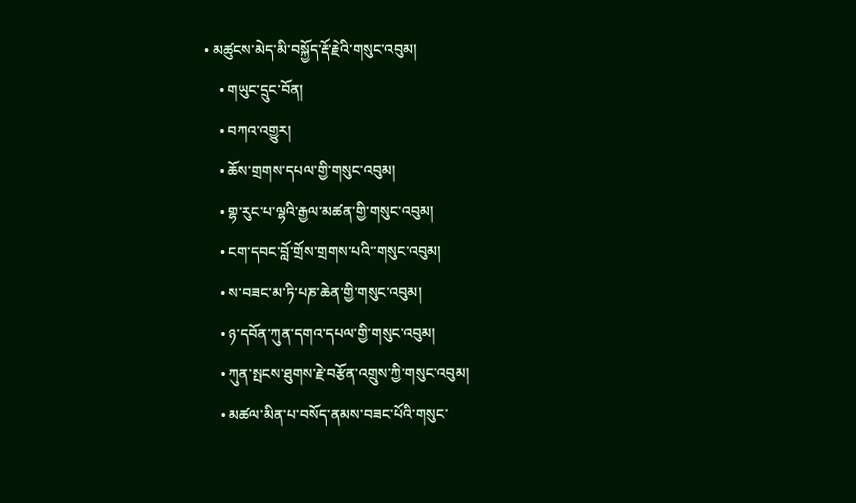• མཚུངས་མེད་མི་བསྐྱོད་རྡོ་རྗེའི་གསུང་འབུམ།
    • གཡུང་དྲུང་བོན།
    • བཀའ་འགྱུར།
    • ཆོས་གྲགས་དཔལ་གྱི་གསུང་འབུམ།
    • གྷ་རུང་པ་ལྷའི་རྒྱལ་མཚན་གྱི་གསུང་འབུམ།
    • ངག་དབང་བློ་གྲོས་གྲགས་པའི་་གསུང་འབུམ།
    • ས་བཟང་མ་ཏི་པཎ་ཆེན་གྱི་གསུང་འབུམ།
    • ཉ་དབོན་ཀུན་དགའ་དཔལ་གྱི་གསུང་འབུམ།
    • ཀུན་སྤངས་ཐུགས་རྗེ་བརྩོན་འགྲུས་ཀྱི་གསུང་འབུམ།
    • མཚལ་མིན་པ་བསོད་ནམས་བཟང་པོའི་གསུང་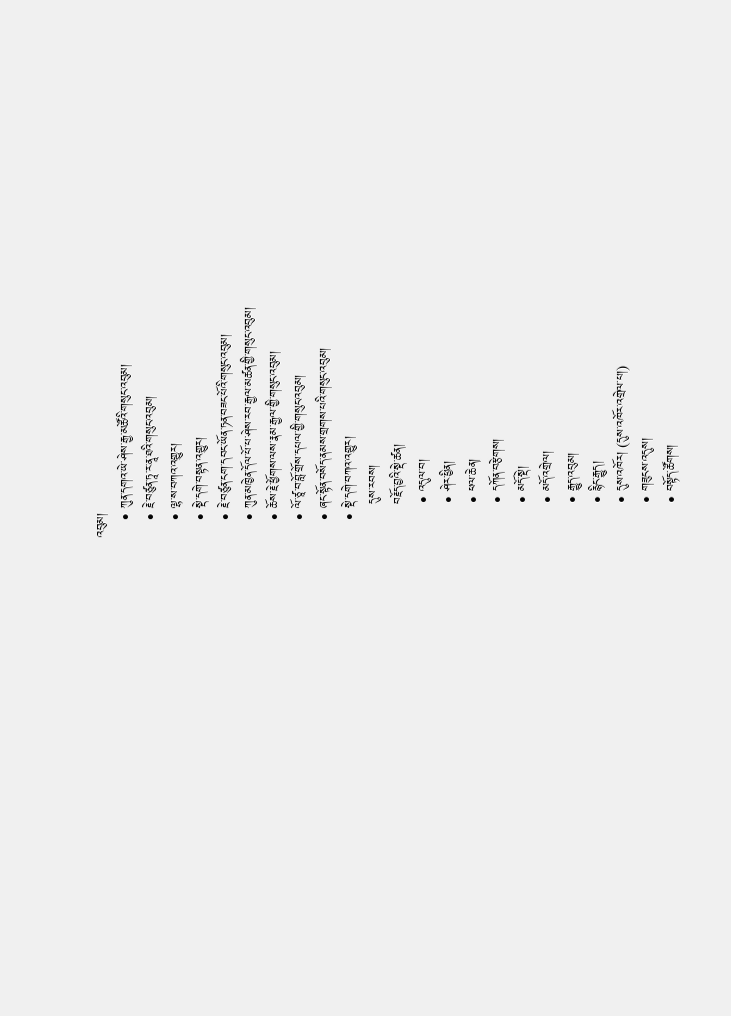འབུམ།
    • ཀུན་དགའ་ཡེ་ཤེས་རྒྱ་མཚོའི་གསུང་འབུམ།
    • རྗེ་བཙུན་ཏཱ་ར་ནཱ་ཐའི་གསུང་འབུམ།
    • ལྷ་ས་བཀའ་འགྱུར།
    • སྡེ་དགེ་བསྟན་འགྱུར།
    • རྗེ་བཙུན་ངག་དབང་ཡོན་ཏན་བཟང་པོའི་གསུང་འབུམ།
    • ཀུན་མཁྱེན་དོལ་པོ་པ་ཤེས་རབ་རྒྱལ་མཚན་གྱི་གསུང་འབུམ།
    • ཆོས་རྗེ་ཕྱོགས་ལས་རྣམ་རྒྱལ་གྱི་གསུང་འབུམ།
    • ལོ་ཙཱ་བ་བློ་གྲོས་དཔལ་གྱི་གསུང་འབུམ།
    • ཞང་སྟོན་བསོད་ནམས་གྲགས་པའི་གསུང་འབུམ།
    • སྡེ་དགེ་བཀའ་འགྱུར།
        དུས་རབས།
        བརྗོད་བྱའི་སྡེ་ཚན།
        • འདུལ་བ།
        • ཤེར་ཕྱིན།
        • ཕལ་ཆེན།
        • དཀོན་བརྩེགས།
        • མདོ་སྡེ།
        • མདོ་འགྲེལ།
        • རྒྱུད་འབུམ།
        • རྙིང་རྒྱུད།
        • དུས་འཁོར། (དུས་འཁོར་འགྲེལ་པ།)
        • གཟུངས་འདུས།
        • བསྟོད་ཚོགས།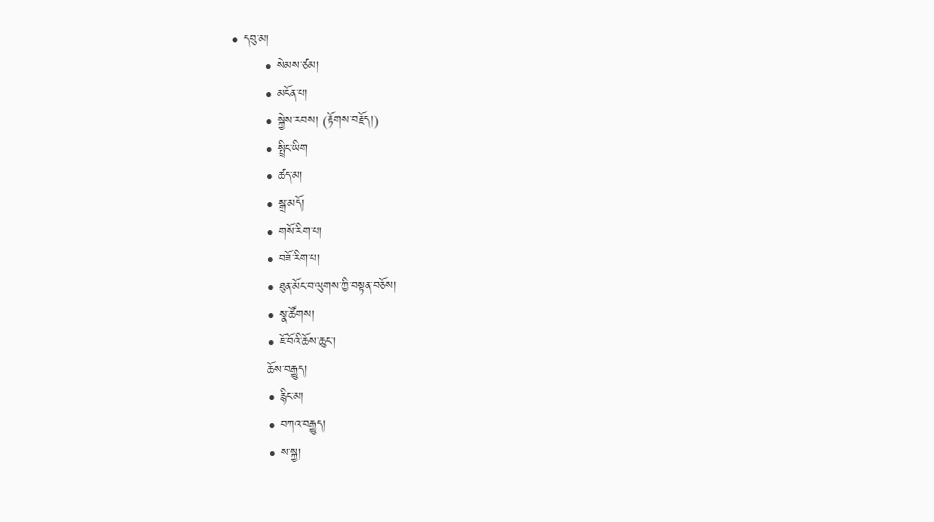• དབུ་མ།
        • སེམས་ཙམ།
        • མངོན་པ།
        • སྐྱེས་རབས། (རྟོགས་བརྗོད།)
        • སྤྲིང་ཡིག
        • ཚད་མ།
        • སྒྲ་མདོ།
        • གསོ་རིག་པ།
        • བཟོ་རིག་པ།
        • ཐུན་མོང་བ་ལུགས་ཀྱི་བསྟན་བཅོས།
        • སྣ་ཚོགས།
        • ཇོ་བོའི་ཆོས་ཆུང་།
        ཆོས་བརྒྱུད།
        • རྙིང་མ།
        • བཀའ་བརྒྱུད།
        • ས་སྐྱ།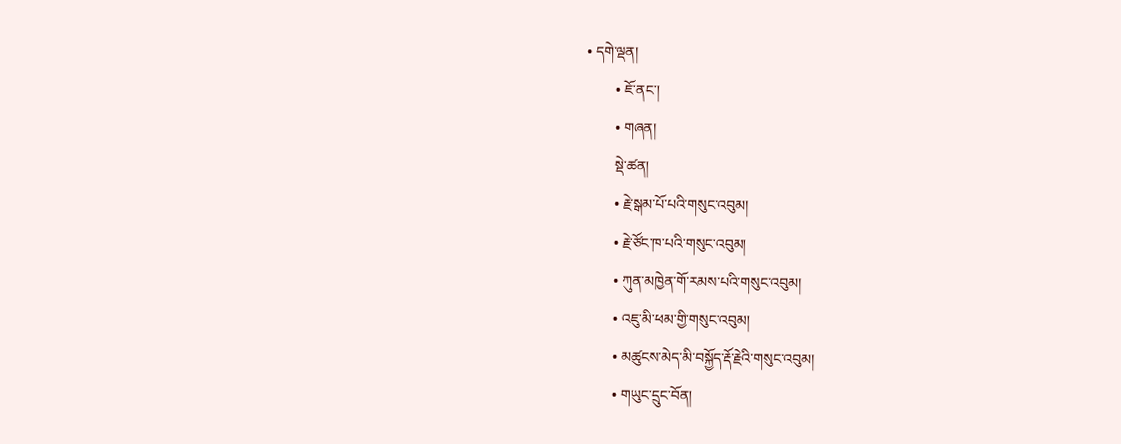• དགེ་ལྡན།
        • ཇོ་ནང་།
        • གཞན།
        སྡེ་ཚན།
        • རྗེ་སྒམ་པོ་པའི་གསུང་འབུམ།
        • རྗེ་ཙོང་ཁ་པའི་གསུང་འབུམ།
        • ཀུན་མཁྱེན་གོ་རམས་པའི་གསུང་འབུམ།
        • འཇུ་མི་ཕམ་གྱི་གསུང་འབུམ།
        • མཚུངས་མེད་མི་བསྐྱོད་རྡོ་རྗེའི་གསུང་འབུམ།
        • གཡུང་དྲུང་བོན།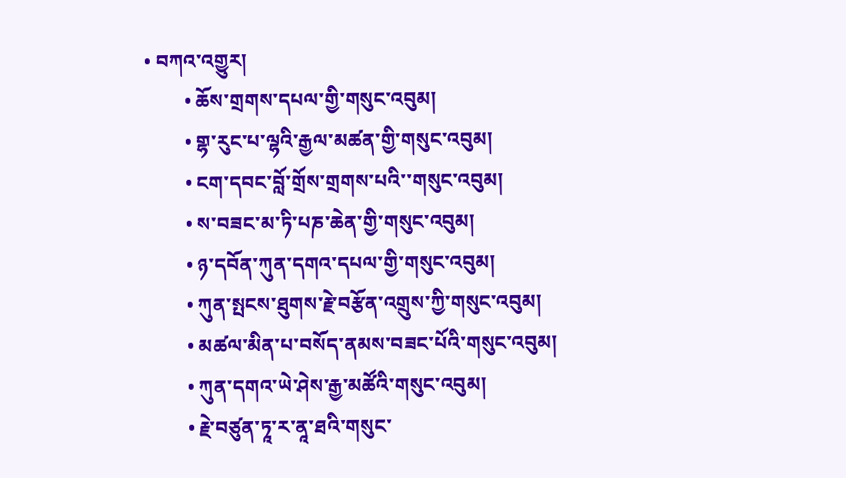• བཀའ་འགྱུར།
        • ཆོས་གྲགས་དཔལ་གྱི་གསུང་འབུམ།
        • གྷ་རུང་པ་ལྷའི་རྒྱལ་མཚན་གྱི་གསུང་འབུམ།
        • ངག་དབང་བློ་གྲོས་གྲགས་པའི་་གསུང་འབུམ།
        • ས་བཟང་མ་ཏི་པཎ་ཆེན་གྱི་གསུང་འབུམ།
        • ཉ་དབོན་ཀུན་དགའ་དཔལ་གྱི་གསུང་འབུམ།
        • ཀུན་སྤངས་ཐུགས་རྗེ་བརྩོན་འགྲུས་ཀྱི་གསུང་འབུམ།
        • མཚལ་མིན་པ་བསོད་ནམས་བཟང་པོའི་གསུང་འབུམ།
        • ཀུན་དགའ་ཡེ་ཤེས་རྒྱ་མཚོའི་གསུང་འབུམ།
        • རྗེ་བཙུན་ཏཱ་ར་ནཱ་ཐའི་གསུང་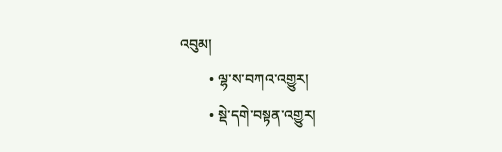འབུམ།
        • ལྷ་ས་བཀའ་འགྱུར།
        • སྡེ་དགེ་བསྟན་འགྱུར།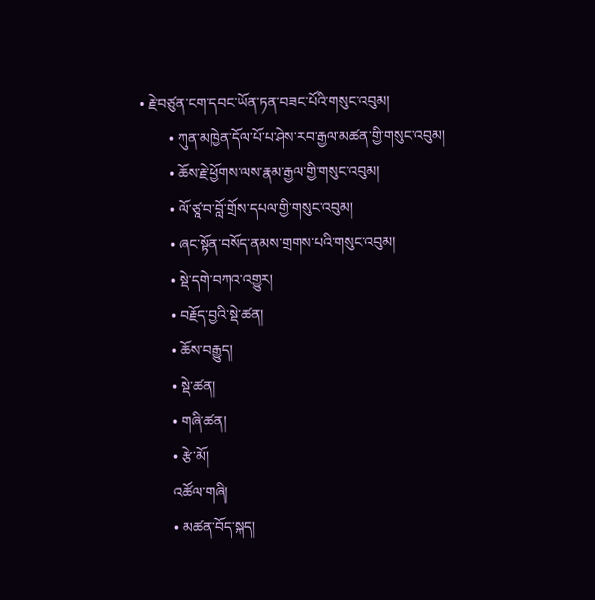• རྗེ་བཙུན་ངག་དབང་ཡོན་ཏན་བཟང་པོའི་གསུང་འབུམ།
        • ཀུན་མཁྱེན་དོལ་པོ་པ་ཤེས་རབ་རྒྱལ་མཚན་གྱི་གསུང་འབུམ།
        • ཆོས་རྗེ་ཕྱོགས་ལས་རྣམ་རྒྱལ་གྱི་གསུང་འབུམ།
        • ལོ་ཙཱ་བ་བློ་གྲོས་དཔལ་གྱི་གསུང་འབུམ།
        • ཞང་སྟོན་བསོད་ནམས་གྲགས་པའི་གསུང་འབུམ།
        • སྡེ་དགེ་བཀའ་འགྱུར།
        • བརྗོད་བྱའི་སྡེ་ཚན།
        • ཆོས་བརྒྱུད།
        • སྡེ་ཚན།
        • གཞི་ཚན།
        • རྩེ་མོ།
        འཚོལ་གཞི།
        • མཚན་བོད་སྐད།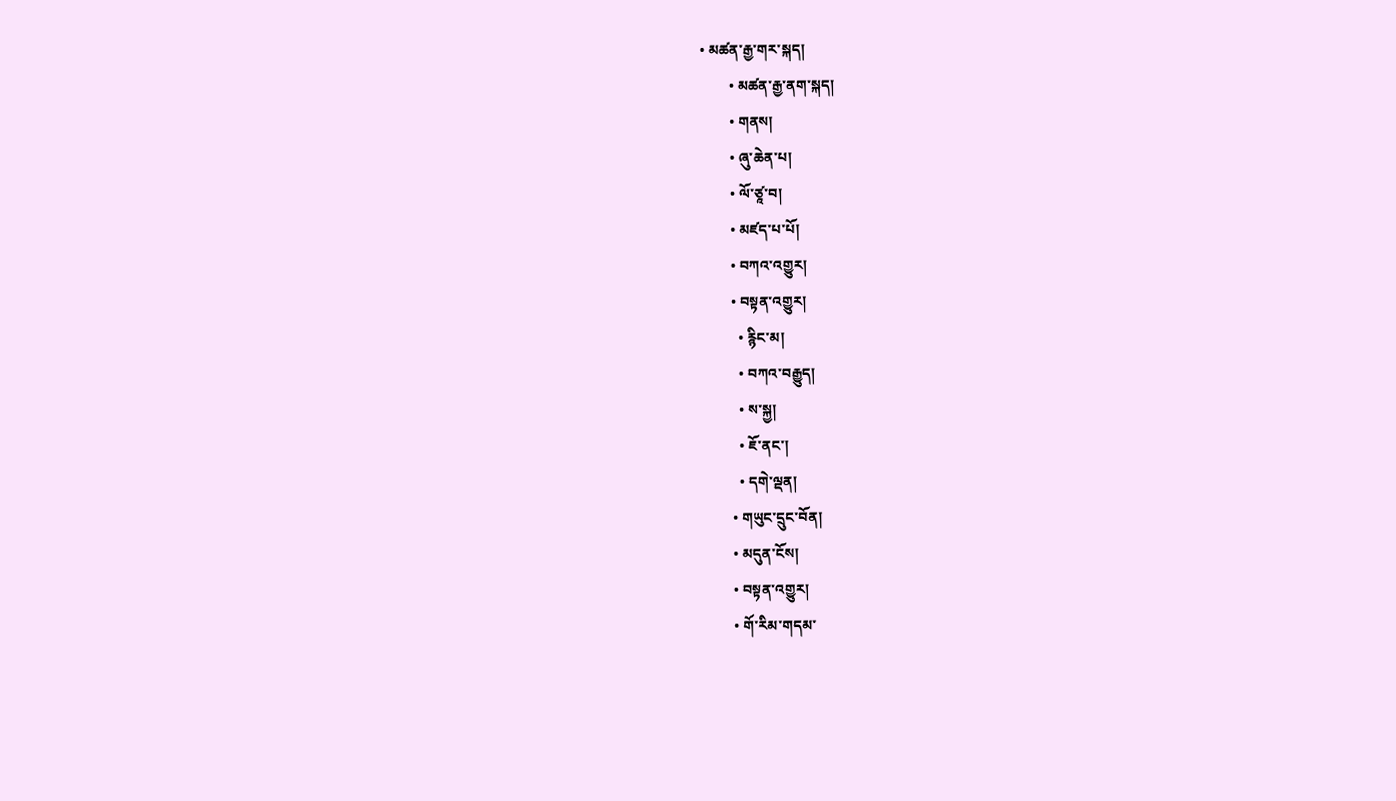• མཚན་རྒྱ་གར་སྐད།
        • མཚན་རྒྱ་ནག་སྐད།
        • གནས།
        • ཞུ་ཆེན་པ།
        • ལོ་ཙཱ་བ།
        • མཛད་པ་པོ།
        • བཀའ་འགྱུར།
        • བསྟན་འགྱུར།
          • རྙིང་མ།
          • བཀའ་བརྒྱུད།
          • ས་སྐྱ།
          • ཇོ་ནང་།
          • དགེ་ལྡན།
        • གཡུང་དྲུང་བོན།
        • མདུན་ངོས།
        • བསྟན་འགྱུར།
        • གོ་རིམ་གདམ་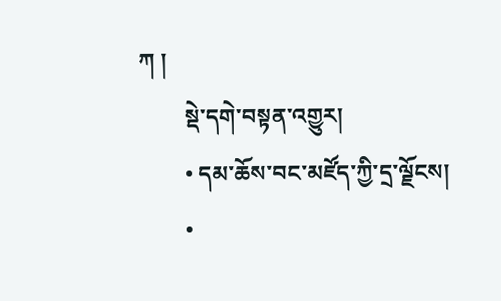ཀ །
        སྡེ་དགེ་བསྟན་འགྱུར།
        • དམ་ཆོས་བང་མཛོད་ཀྱི་དྲ་ལྗོངས།
        •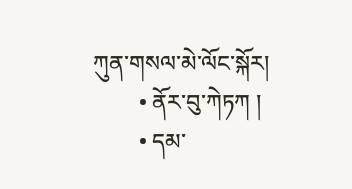ཀུན་གསལ་མེ་ལོང་སྐོར།
        • ནོར་བུ་ཀེཏཀ །
        • དམ་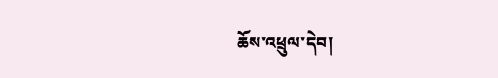ཆོས་འཕྲུལ་དེབ།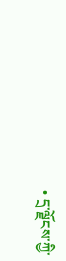• དྲ་ལྗོངས་ཀྱི་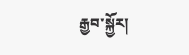རྒྱབ་སྐྱོར།